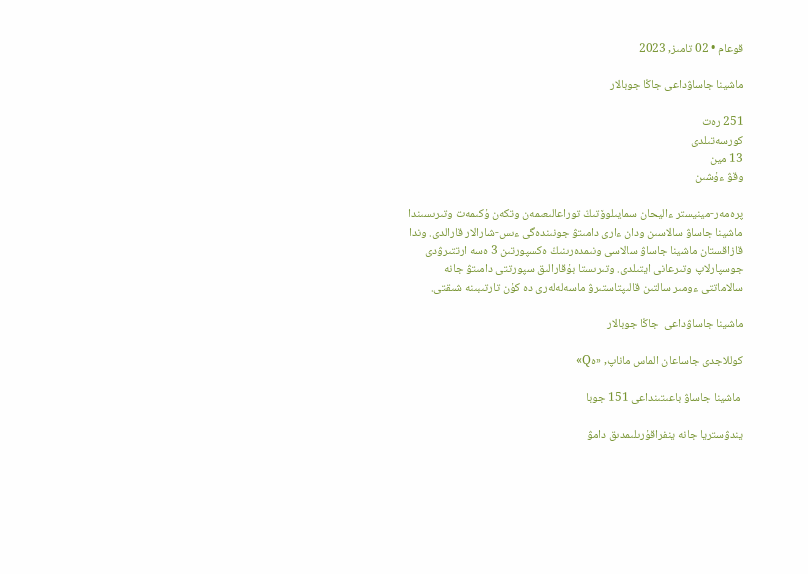قوعام • 02 تامىز, 2023

ماشينا جاساۋداعى جاڭا جوبالار

251 رەت
كورسەتىلدى
13 مين
وقۋ ءۇشىن

پرەمەر-مينيستر ءاليحان سمايىلوۆتىڭ توراعالىعىمەن وتكەن ۇكىمەت وتىرىسىندا ماشينا جاساۋ سالاسىن ودان ءارى دامىتۋ جونىندەگى ءىس-شارالار قارالدى. وندا قازاقستان ماشينا جاساۋ سالاسى ونىمدەرىنىڭ ەكسپورتىن 3 ەسە ارتتىرۋدى جوسپارلاپ وتىرعانى ايتىلدى. وتىرىستا بۇقارالىق سپورتتى دامىتۋ جانە سالاماتتى ءومىر سالتىن قالىپتاستىرۋ ماسەلەلەرى دە كۇن تارتىبىنە شىقتى.

ماشينا جاساۋداعى  جاڭا جوبالار

كوللاجدى جاساعان الماس ماناپ, «ەQ»

 ماشينا جاساۋ باعىتىنداعى 151 جوبا

يندۋستريا جانە ينفراقۇرىلىمدىق دامۋ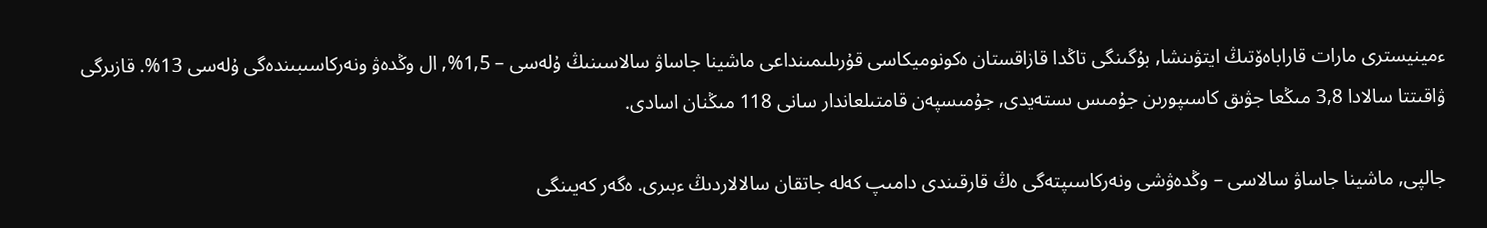ءمينيسترى مارات قاراباەۆتىڭ ايتۋىنشا, بۇگىنگى تاڭدا قازاقستان ەكونوميكاسى قۇرىلىمىنداعى ماشينا جاساۋ سالاسىنىڭ ۇلەسى – 1,5%, ال وڭدەۋ ونەركاسىبىندەگى ۇلەسى 13%. قازىرگى ۋاقىتتا سالادا 3,8 مىڭعا جۋىق كاسىپورىن جۇمىس ىستەيدى, جۇمىسپەن قامتىلعاندار سانى 118 مىڭنان اسادى.

جالپى, ماشينا جاساۋ سالاسى – وڭدەۋشى ونەركاسىپتەگى ەڭ قارقىندى دامىپ كەلە جاتقان سالالاردىڭ ءبىرى. ەگەر كەيىنگى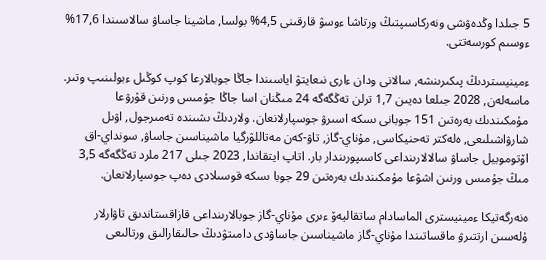5 جىلدا وڭدەۋشى ونەركاسىپتىڭ ورتاشا ءوسۋ قارقىنى 4,5% بولسا, ماشينا جاساۋ سالاسىندا 17,6% ءوسىم كورسەتتى.

ءمينيستردىڭ پىكىرىنشە, سالانى ودان ءارى نىعايتۋ اياسىندا جاڭا جوبالارعا كوپ كوڭىل ءبولىنىپ وتىر. ماسەلەن, 2028 جىلعا دەيىن 1,7 ترلن تەڭگەگە 24 مىڭنان اسا جاڭا جۇمىس ورنىن قۇرۋعا مۇمكىندىك بەرەتىن 151 جوبانى ىسكە اسىرۋ جوسپارلانعان. ولاردىڭ ىشىندە تەمىرجول, اۋىل شارۋاشىلىعى, ەلەكتر تەحنيكاسى, مۇناي-گاز, تاۋ-كەن مەتاللۋرگيا ماشيناسىن جاساۋ, سونداي-اق اۆتوموبيل جاساۋ سالالارىنداعى كاسىپورىندار بار. اتاپ ايتقاندا, 2023 جىلى 217 ملرد تەڭگەگە 3,5 مىڭ جۇمىس ورنىن اشۋعا مۇمكىندىك بەرەتىن 29 جوبا ىسكە قوسىلادى دەپ جوسپارلانعان.

ەنەرگەتيكا ءمينيسترى الماسادام ساتقاليەۆ ءىرى مۇناي-گاز جوبالارىنداعى قازاقستاندىق تاۋارلار ۇلەسىن ارتتىرۋ ماقساتىندا مۇناي-گاز ماشيناسىن جاساۋدى دامىتۋدىڭ حالىقارالىق ورتالىعى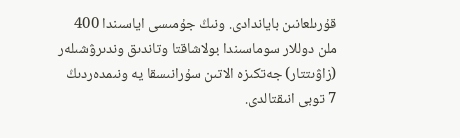قۇرىلعانىن باياندادى. ونىڭ جۇمىسى اياسىندا 400 ملن دوللار سوماسىندا بولاشاقتا وتاندىق وندىرۋشىلەر (زاۋىتتار) جەتكىزە الاتىن سۇرانىسقا يە ونىمدەردىڭ 7 توبى انىقتالدى.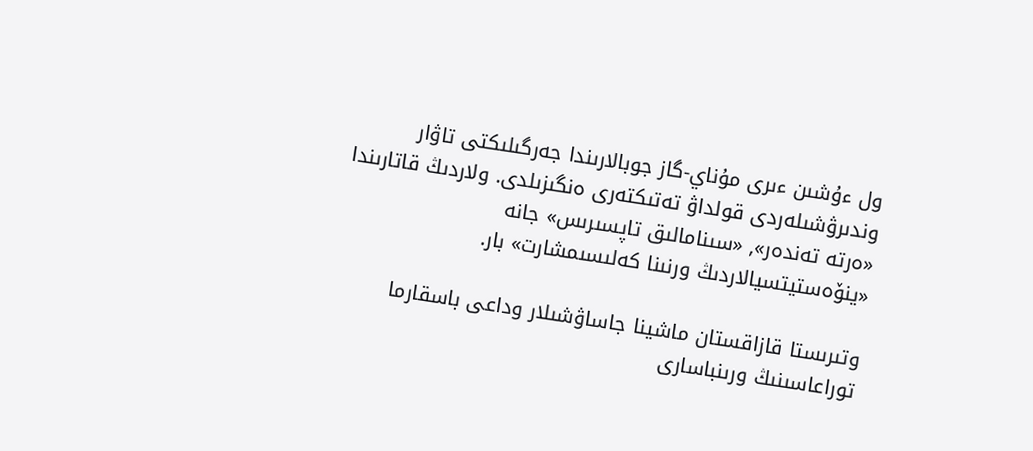ول ءۇشىن ءىرى مۇناي-گاز جوبالارىندا جەرگىلىكتى تاۋار وندىرۋشىلەردى قولداۋ تەتىكتەرى ەنگىزىلدى. ولاردىڭ قاتارىندا «ەرتە تەندەر», «سىنامالىق تاپسىرىس» جانە «ينۆەستيتسيالاردىڭ ورنىنا كەلىسىمشارت» بار.

وتىرىستا قازاقستان ماشينا جاساۋشىلار وداعى باسقارما توراعاسىنىڭ ورىنباسارى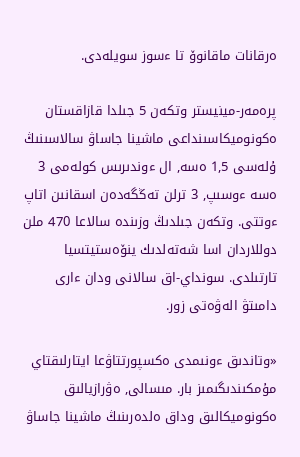ەرقانات ماقانوۆ تا ءسوز سويلەدى.

پرەمەر-مينيستر وتكەن 5 جىلدا قازاقستان ەكونوميكاسىنداعى ماشينا جاساۋ سالاسىنىڭ ۇلەسى 1,5 ەسە, ال ءوندىرىس كولەمى 3 ەسە ءوسىپ, 3 ترلن تەڭگەدەن اسقانىن اتاپ ءوتتى. وتكەن جىلدىڭ وزىندە سالاعا 470 ملن دوللاردان اسا شەتەلدىك ينۆەستيتسيا تارتىلدى. سونداي-اق سالانى ودان ءارى دامىتۋ الەۋەتى زور.

«وتاندىق ءونىمدى ەكسپورتتاۋعا ايتارلىقتاي مۇمكىندىگىمىز بار. مىسالى, ەۋرازيالىق ەكونوميكالىق وداق ەلدەرىنىڭ ماشينا جاساۋ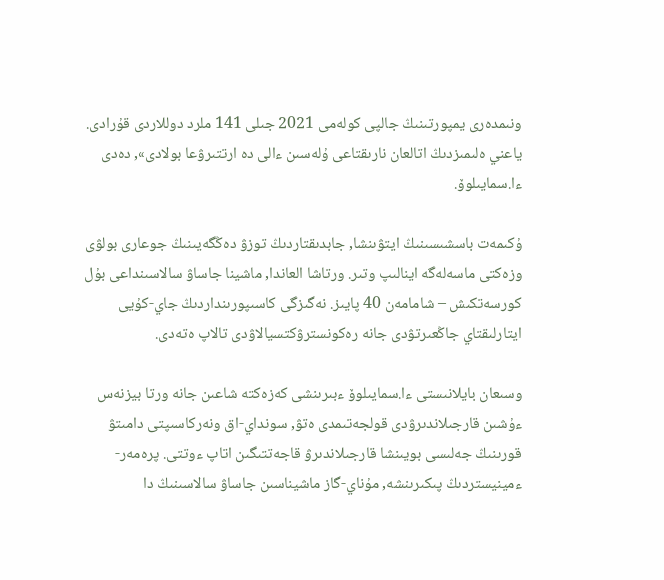ونىمدەرى يمپورتىنىڭ جالپى كولەمى 2021 جىلى 141 ملرد دوللاردى قۇرادى. ياعني ەلىمىزدىڭ اتالعان نارىقتاعى ۇلەسىن ءالى دە ارتتىرۋعا بولادى», دەدى ءا.سمايىلوۆ.

ۇكىمەت باسشىسىنىڭ ايتۋىنشا, جابدىقتاردىڭ توزۋ دەڭگەيىنىڭ جوعارى بولۋى وزەكتى ماسەلەگە اينالىپ وتىر. ورتاشا العاندا, ماشينا جاساۋ سالاسىنداعى بۇل كورسەتكىش – شامامەن 40 پايىز. نەگىزگى كاسىپورىنداردىڭ جاي-كۇيى ايتارلىقتاي جاڭعىرتۋدى جانە رەكونسترۋكتسيالاۋدى تالاپ ەتەدى.

وسىعان بايلانىستى ءا.سمايىلوۆ ءبىرىنشى كەزەكتە شاعىن جانە ورتا بيزنەس ءۇشىن قارجىلاندىرۋدى قولجەتىمدى ەتۋ, سونداي-اق ونەركاسىپتى دامىتۋ قورىنىڭ جەلىسى بويىنشا قارجىلاندىرۋ قاجەتتىگىن اتاپ ءوتتى. پرەمەر-ءمينيستردىڭ پىكىرىنشە, مۇناي-گاز ماشيناسىن جاساۋ سالاسىنىڭ دا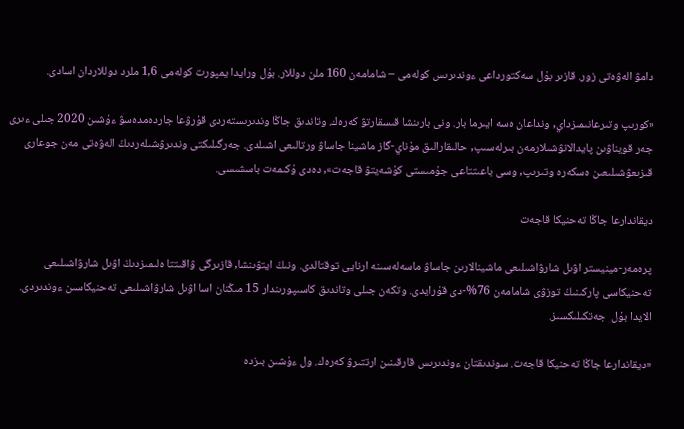دامۋ الەۋەتى زور. قازىر بۇل سەكتورداعى ءوندىرىس كولەمى – شامامەن 160 ملن دوللار. بۇل ورايدا يمپورت كولەمى 1,6 ملرد دوللاردان اسادى.

«كورىپ وتىرعانىمىزداي, ونداعان ەسە ايىرما بار. ونى بارىنشا قىسقارتۋ كەرەك. وتاندىق جاڭا وندىرىستەردى قۇرۋعا جاردەمدەسۋ ءۇشىن 2020 جىلى ءىرى جەر قويناۋىن پايدالانۋشىلارمەن بىرلەسىپ, حالىقارالىق مۇناي-گاز ماشينا جاساۋ ورتالىعى اشىلدى. جەرگىلىكتى وندىرۋشىلەردىڭ الەۋەتى مەن جوعارى قىزىعۋشىلىعىن ەسكەرە وتىرىپ, وسى باعىتتاعى جۇمىستى كۇشەيتۋ قاجەت», دەدى ۇكىمەت باسشىسى.

ديقاندارعا جاڭا تەحنيكا قاجەت

پرەمەر-مينيستر اۋىل شارۋاشىلىعى ماشينالارىن جاساۋ ماسەلەسىنە ارنايى توقتالدى. ونىڭ ايتۋىنشا, قازىرگى ۋاقىتتا ەلىمىزدىڭ اۋىل شارۋاشىلىعى تەحنيكاسى پاركىنىڭ توزۋى شامامەن 76%-دى قۇرايدى. وتكەن جىلى وتاندىق كاسىپورىندار 15 مىڭنان اسا اۋىل شارۋاشىلىعى تەحنيكاسىن ءوندىردى. الايدا بۇل  جەتكىلىكسىز.

«ديقاندارعا جاڭا تەحنيكا قاجەت. سوندىقتان ءوندىرىس قارقىنىن ارتتىرۋ كەرەك. ول ءۇشىن بىزدە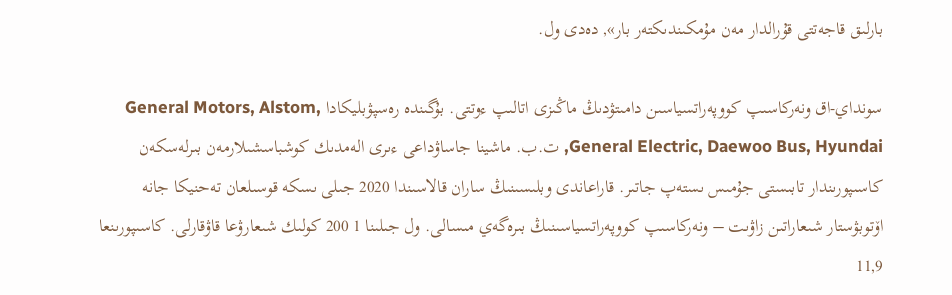بارلىق قاجەتتى قۇرالدار مەن مۇمكىندىكتەر بار», دەدى ول.

سونداي-اق ونەركاسىپ كووپەراتسياسىن دامىتۋدىڭ ماڭىزى اتالىپ ءوتتى. بۇگىندە رەسپۋبليكادا General Motors, Alstom, General Electric, Daewoo Bus, Hyundai, ت.ب. ماشينا جاساۋداعى ءىرى الەمدىك كوشباسشىلارمەن بىرلەسكەن كاسىپورىندار تابىستى جۇمىس ىستەپ جاتىر. قاراعاندى وبلىسىنىڭ ساران قالاسىندا 2020 جىلى ىسكە قوسىلعان تەحنيكا جانە اۆتوبۋستار شىعاراتىن زاۋىت – ونەركاسىپ كووپەراتسياسىنىڭ بىرەگەي مىسالى. ول جىلىنا 1 200 كولىك شىعارۋعا قاۋقارلى. كاسىپورىنعا 11,9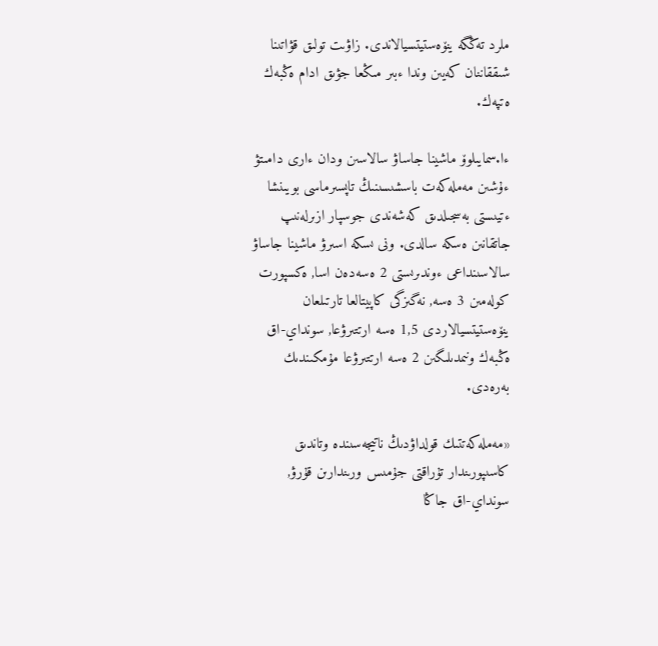ملرد تەڭگە ينۆەستيتسيالاندى. زاۋىت تولىق قۋاتىنا شىققاننان كەيىن وندا ءبىر مىڭعا جۋىق ادام ەڭبەك ەتپەك.

ءا.سمايىلوۆ ماشينا جاساۋ سالاسىن ودان ءارى دامىتۋ ءۇشىن مەملەكەت باسشىسىنىڭ تاپسىرماسى بويىنشا ءتيىستى بەسجىلدىق كەشەندى جوسپار ازىرلەنىپ جاتقانىن ەسكە سالدى. ونى ىسكە اسىرۋ ماشينا جاساۋ سالاسىنداعى ءوندىرىستى 2 ەسەدەن اسا, ەكسپورت كولەمىن 3 ەسە, نەگىزگى كاپيتالعا تارتىلعان ينۆەستيتسيالاردى 1,5 ەسە ارتتىرۋعا, سونداي-اق ەڭبەك ونىمدىلىگىن 2 ەسە ارتتىرۋعا مۇمكىندىك بەرەدى.

«مەملەكەتتىك قولداۋدىڭ ناتيجەسىندە وتاندىق كاسىپورىندار تۇراقتى جۇمىس ورىندارىن قۇرۋ, سونداي-اق جاڭا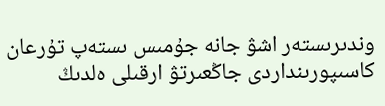وندىرىستەر اشۋ جانە جۇمىس ىستەپ تۇرعان كاسىپورىنداردى جاڭعىرتۋ ارقىلى ەلدىڭ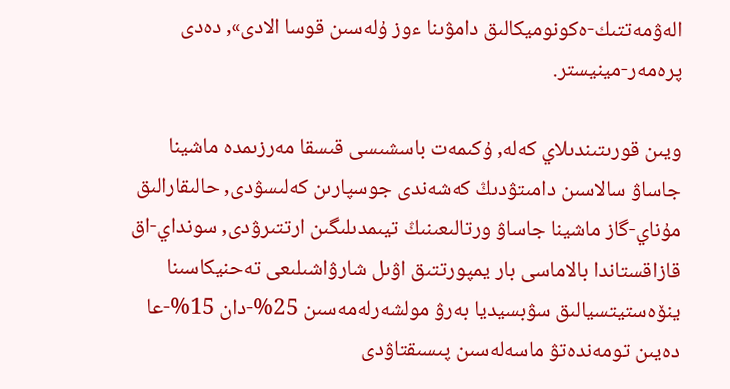الەۋمەتتىك-ەكونوميكالىق دامۋىنا ءوز ۇلەسىن قوسا الادى», دەدى پرەمەر-مينيستر.

ويىن قورىتىندىلاي كەلە, ۇكىمەت باسشىسى قىسقا مەرزىمدە ماشينا جاساۋ سالاسىن دامىتۋدىڭ كەشەندى جوسپارىن كەلىسۋدى, حالىقارالىق مۇناي-گاز ماشينا جاساۋ ورتالىعىنىڭ تيىمدىلىگىن ارتتىرۋدى, سونداي-اق قازاقستاندا بالاماسى بار يمپورتتىق اۋىل شارۋاشىلىعى تەحنيكاسىنا ينۆەستيتسيالىق سۋبسيديا بەرۋ مولشەرلەمەسىن 25%-دان 15%-عا دەيىن تومەندەتۋ ماسەلەسىن پىسىقتاۋدى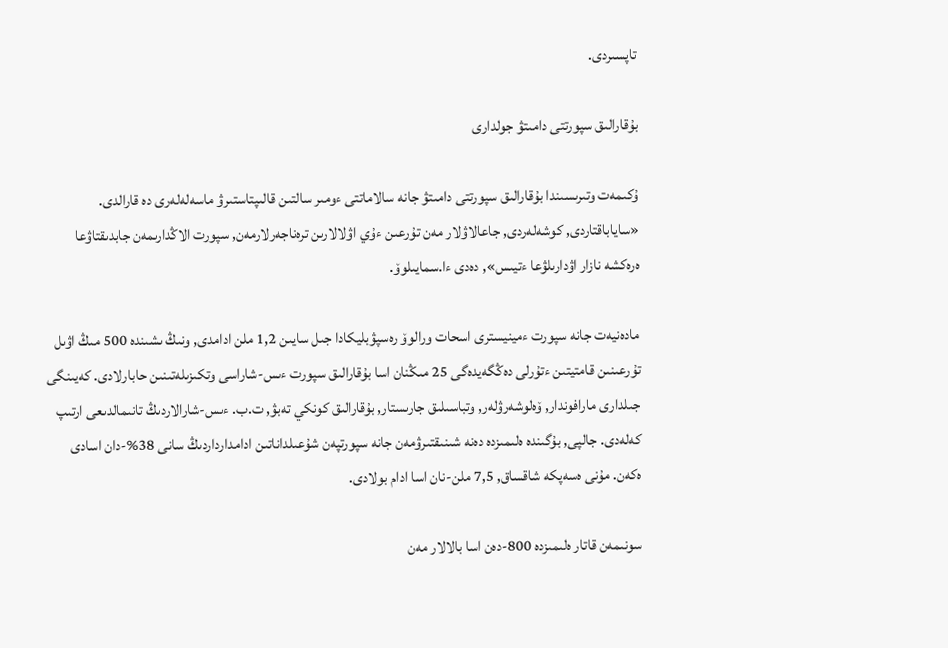تاپسىردى.

بۇقارالىق سپورتتى دامىتۋ جولدارى

ۇكىمەت وتىرىسىندا بۇقارالىق سپورتتى دامىتۋ جانە سالاماتتى ءومىر سالتىن قالىپتاستىرۋ ماسەلەلەرى دە قارالدى. «ساياباقتاردى, كوشەلەردى, جاعالاۋلار مەن تۇرعىن ءۇي اۋلالارىن ترەناجەرلارمەن, سپورت الاڭدارىمەن جابدىقتاۋعا ەرەكشە نازار اۋدارىلۋعا ءتيىس», دەدى ءا.سمايىلوۆ.

مادەنيەت جانە سپورت ءمينيسترى اسحات ورالوۆ رەسپۋبليكادا جىل سايىن 1,2 ملن ادامدى, ونىڭ ىشىندە 500 مىڭ اۋىل تۇرعىنىن قامتيتىن ءتۇرلى دەڭگەيدەگى 25 مىڭنان اسا بۇقارالىق سپورت ءىس-شاراسى وتكىزىلەتىنىن حابارلادى. كەيىنگى جىلدارى مارافوندار, ۆەلوشەرۋلەر, وتباسىلىق جارىستار, بۇقارالىق كونكي تەبۋ, ت.ب. ءىس-شارالاردىڭ تانىمالدىعى ارتىپ كەلەدى. جالپى, بۇگىندە ەلىمىزدە دەنە شىنىقتىرۋمەن جانە سپورتپەن شۇعىلداناتىن ادامدارداردىڭ سانى 38%-دان اسادى ەكەن. مۇنى ەسەپكە شاقساق, 7,5 ملن-نان اسا ادام بولادى.

سونىمەن قاتار ەلىمىزدە 800-دەن اسا بالالار مەن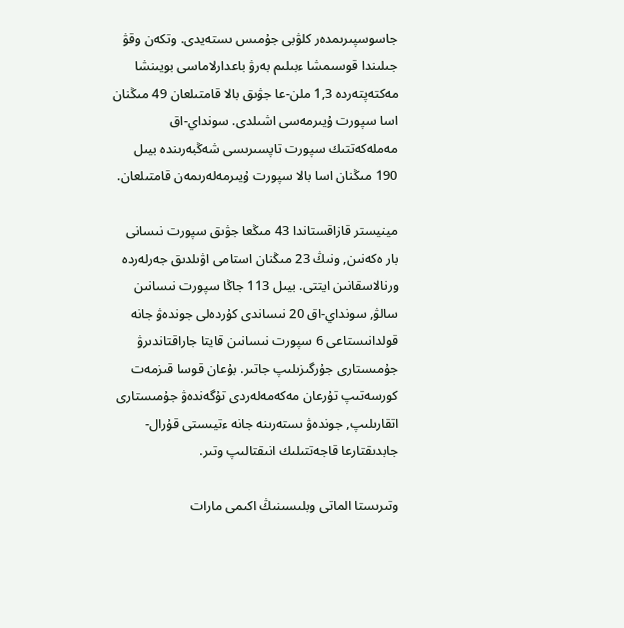جاسوسپىرىمدەر كلۋبى جۇمىس ىستەيدى. وتكەن وقۋ جىلىندا قوسىمشا ءبىلىم بەرۋ باعدارلاماسى بويىنشا مەكتەپتەردە 1,3 ملن-عا جۋىق بالا قامتىلعان 49 مىڭنان اسا سپورت ۇيىرمەسى اشىلدى. سونداي-اق مەملەكەتتىك سپورت تاپسىرىسى شەڭبەرىندە بيىل 190 مىڭنان اسا بالا سپورت ۇيىرمەلەرىمەن قامتىلعان.

مينيستر قازاقستاندا 43 مىڭعا جۋىق سپورت نىسانى بار ەكەنىن, ونىڭ 23 مىڭنان استامى اۋىلدىق جەرلەردە ورنالاسقانىن ايتتى. بيىل 113 جاڭا سپورت نىسانىن سالۋ, سونداي-اق 20 نىساندى كۇردەلى جوندەۋ جانە قولدانىستاعى 6 سپورت نىسانىن قايتا جاراقتاندىرۋ جۇمىستارى جۇرگىزىلىپ جاتىر. بۇعان قوسا قىزمەت كورسەتىپ تۇرعان مەكەمەلەردى تۇگەندەۋ جۇمىستارى اتقارىلىپ, جوندەۋ ىستەرىنە جانە ءتيىستى قۇرال-جابدىقتارعا قاجەتتىلىك انىقتالىپ وتىر.

وتىرىستا الماتى وبلىسىنىڭ اكىمى مارات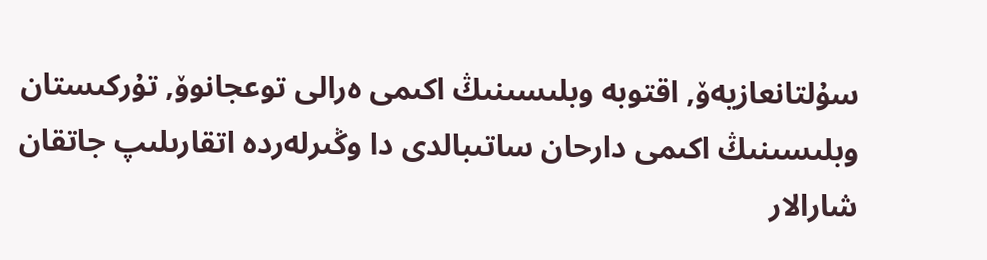سۇلتانعازيەۆ, اقتوبە وبلىسىنىڭ اكىمى ەرالى توعجانوۆ, تۇركىستان وبلىسىنىڭ اكىمى دارحان ساتىبالدى دا وڭىرلەردە اتقارىلىپ جاتقان شارالار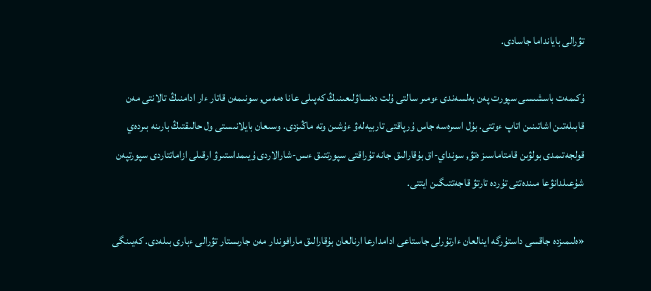تۋرالى بايانداما جاسادى.

ۇكىمەت باسشىسى سپورت پەن بەلسەندى ءومىر سالتى ۇلت دەنساۋلىعىنىڭ كەپىلى عانا ەمەس, سونىمەن قاتار ءار ادامنىڭ تالانتى مەن قابىلەتىن اشاتىنىن اتاپ ءوتتى. بۇل اسىرەسە جاس ۇرپاقتى تاربيەلەۋ ءۇشىن وتە ماڭىزدى. وسىعان بايلانىستى ول حالىقتىڭ بارىنە بىردەي قولجەتىمدى بولۋىن قامتاماسىز ەتۋ, سونداي-اق بۇقارالىق جانە تۇراقتى سپورتتىق ءىس-شارالاردى ۇيىمداستىرۋ ارقىلى ازاماتتاردى سپورتپەن شۇعىلدانۋعا مىندەتتى تۇردە تارتۋ قاجەتتىگىن ايتتى.

«ەلىمىزدە جاقسى داستۇرگە اينالعان ءارتۇرلى جاستاعى ادامدارعا ارنالعان بۇقارالىق مارافوندار مەن جارىستار تۋرالى ءبارى بىلەدى. كەيىنگى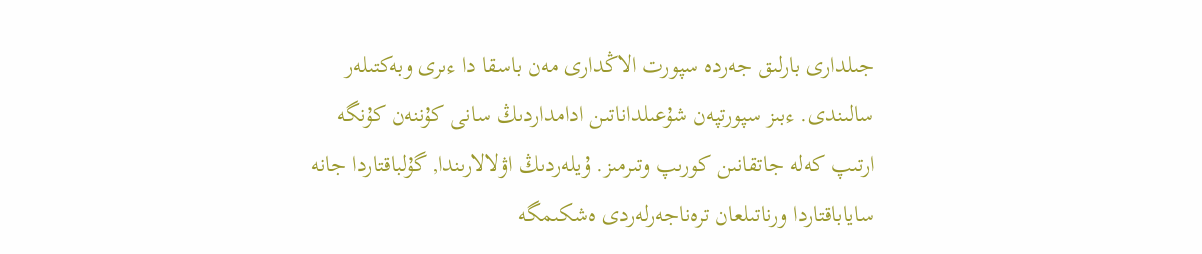جىلدارى بارلىق جەردە سپورت الاڭدارى مەن باسقا دا ءىرى وبەكتىلەر سالىندى. ءبىز سپورتپەن شۇعىلداناتىن ادامداردىڭ سانى كۇننەن كۇنگە ارتىپ كەلە جاتقانىن كورىپ وتىرمىز. ۇيلەردىڭ اۋلالارىندا, گۇلباقتاردا جانە ساياباقتاردا ورناتىلعان ترەناجەرلەردى ەشكىمگە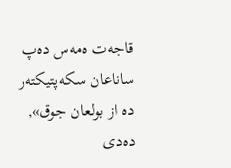قاجەت ەمەس دەپ ساناعان سكەپتيكتەر دە از بولعان جوق», دەدى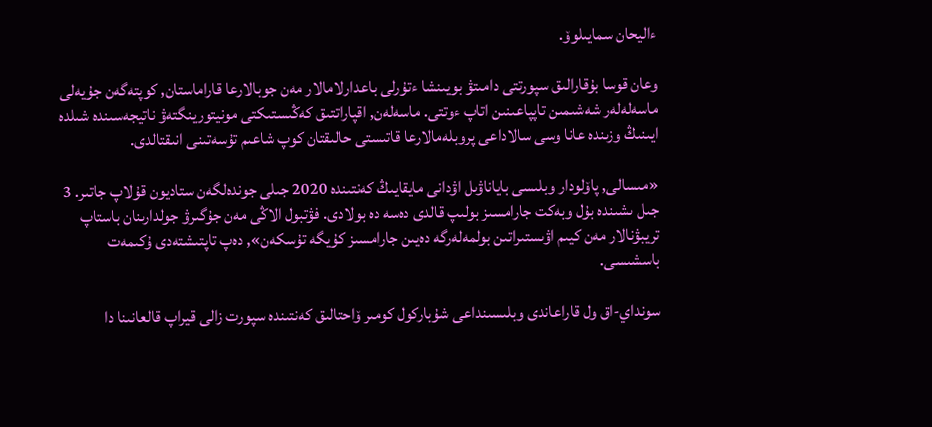ءاليحان سمايىلوۆ.

وعان قوسا بۇقارالىق سپورتتى دامىتۋ بويىنشا ءتۇرلى باعدارلامالار مەن جوبالارعا قاراماستان, كوپتەگەن جۇيەلى ماسەلەلەر شەشىمىن تاپپاعىنىن اتاپ ءوتتى. ماسەلەن, اقپاراتتىق كەڭىستىكتى مونيتورينگتەۋ ناتيجەسىندە شىلدە ايىنىڭ وزىندە عانا وسى سالاداعى پروبلەمالارعا قاتىستى حالىقتان كوپ شاعىم تۇسەتىنى انىقتالدى.

«مىسالى, پاۆلودار وبلىسى باياناۋىل اۋدانى مايقايىڭ كەنتىندە 2020 جىلى جوندەلگەن ستاديون قۇلاپ جاتىر. 3 جىل ىشىندە بۇل وبەكت جارامسىز بولىپ قالدى دەسە دە بولادى. فۋتبول الاڭى مەن جۇگىرۋ جولدارىنان باستاپ تريبۋنالار مەن كيىم اۋىستىراتىن بولمەلەرگە دەيىن جارامسىز كۇيگە تۇسكەن», دەپ تاپتىشتەدى ۇكىمەت باسشىسى.

سونداي-اق ول قاراعاندى وبلىسىنداعى شۇباركول كومىر ۆاحتالىق كەنتىندە سپورت زالى قيراپ قالعانىنا دا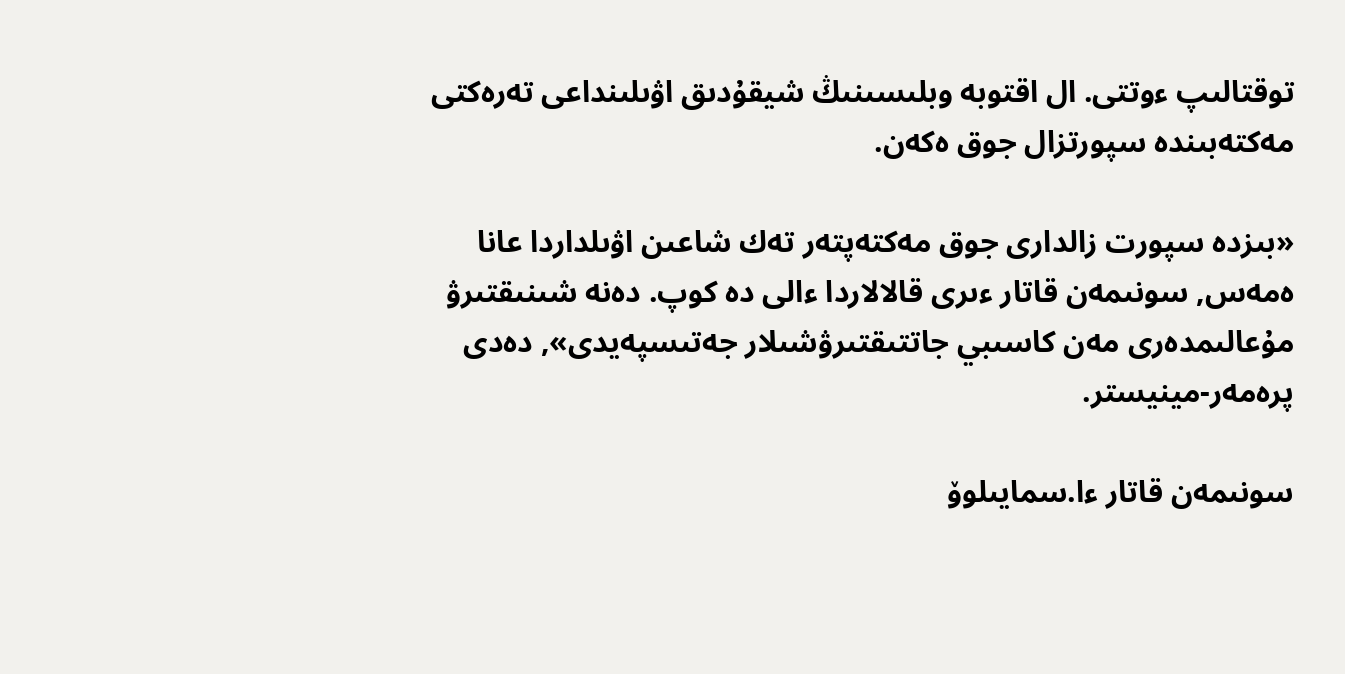توقتالىپ ءوتتى. ال اقتوبە وبلىسىنىڭ شيقۇدىق اۋىلىنداعى تەرەكتى مەكتەبىندە سپورتزال جوق ەكەن.

«بىزدە سپورت زالدارى جوق مەكتەپتەر تەك شاعىن اۋىلداردا عانا ەمەس, سونىمەن قاتار ءىرى قالالاردا ءالى دە كوپ. دەنە شىنىقتىرۋ مۇعالىمدەرى مەن كاسىبي جاتتىقتىرۋشىلار جەتىسپەيدى», دەدى پرەمەر-مينيستر.

سونىمەن قاتار ءا.سمايىلوۆ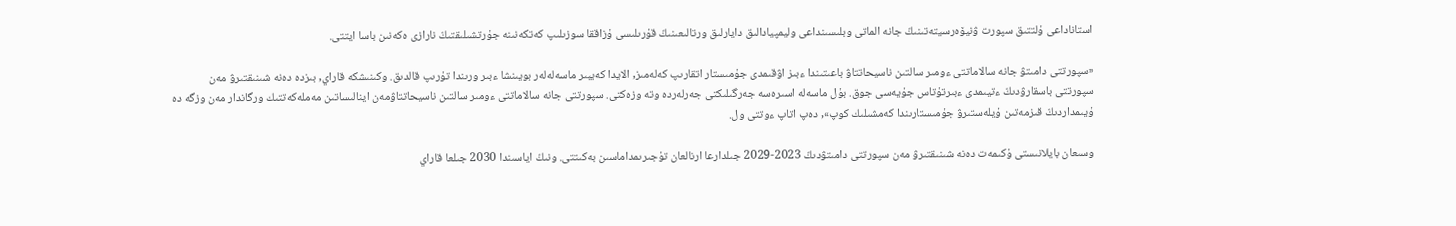استاناداعى ۇلتتىق سپورت ۋنيۆەرسيتەتىنىڭ جانە الماتى وبلىسىنداعى وليمپيادالىق دايارلىق ورتالىعىنىڭ قۇرىلىسى ۇزاققا سوزىلىپ كەتكەنىنە جۇرتشىلىقتىڭ نارازى ەكەنىن باسا ايتتى.

«سپورتتى دامىتۋ جانە سالاماتتى ءومىر سالتىن ناسيحاتتاۋ باعىتىندا ءبىز اۋقىمدى جۇمىستار اتقارىپ كەلەمىز, الايدا كەيبىر ماسەلەلەر بويىنشا ءبىر ورىندا تۇرىپ قالدىق. وكىنىشكە قاراي, بىزدە دەنە شىنىقتىرۋ مەن سپورتتى باسقارۋدىڭ ءتيىمدى ءبىرتۇتاس جۇيەسى جوق. بۇل ماسەلە اسىرەسە جەرگىلىكتى جەرلەردە وتە وزەكتى. سپورتتى جانە سالاماتتى ءومىر سالتىن ناسيحاتتاۋمەن اينالىساتىن مەملەكەتتىك ورگاندار مەن وزگە دە ۇيىمداردىڭ قىزمەتىن ۇيلەستىرۋ جۇمىستارىندا كەمشىلىك كوپ», دەپ اتاپ ءوتتى ول.

وسىعان بايلانىستى ۇكىمەت دەنە شىنىقتىرۋ مەن سپورتتى دامىتۋدىڭ 2023-2029 جىلدارعا ارنالعان تۇجىرىمداماسىن بەكىتتى. ونىڭ اياسىندا 2030 جىلعا قاراي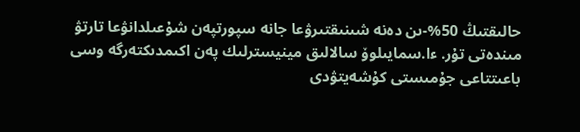حالىقتىڭ 50%-ىن دەنە شىنىقتىرۋعا جانە سپورتپەن شۇعىلدانۋعا تارتۋ مىندەتى تۇر. ءا.سمايىلوۆ سالالىق مينيسترلىك پەن اكىمدىكتەرگە وسى باعىتتاعى جۇمىستى كۇشەيتۋدى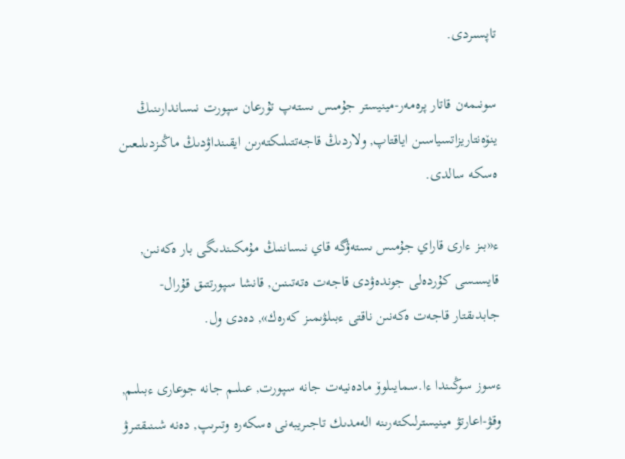تاپسىردى.

سونىمەن قاتار پرەمەر-مينيستر جۇمىس ىستەپ تۇرعان سپورت نىساندارىنىڭ ينۆەنتاريزاتسياسىن اياقتاپ, ولاردىڭ قاجەتتىلىكتەرىن ايقىنداۋدىڭ ماڭىزدىلىعىن ەسكە سالدى.

ء«بىز ءارى قاراي جۇمىس ىستەۋگە قاي نىساننىڭ مۇمكىندىگى بار ەكەنىن, قايسىسى كۇردەلى جوندەۋدى قاجەت ەتەتىنىن, قانشا سپورتتىق قۇرال-جابدىقتار قاجەت ەكەنىن ناقتى ءبىلۋىمىز كەرەك», دەدى ول.

ءسوز سوڭىندا ءا.سمايىلوۆ مادەنيەت جانە سپورت, عىلىم جانە جوعارى ءبىلىم, وقۋ-اعارتۋ مينيسترلىكتەرىنە الەمدىك تاجىريبەنى ەسكەرە وتىرىپ, دەنە شىنىقتىرۋ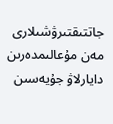جاتتىقتىرۋشىلارى مەن مۇعالىمدەرىن دايارلاۋ جۇيەسىن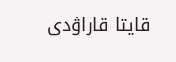قايتا قاراۋدى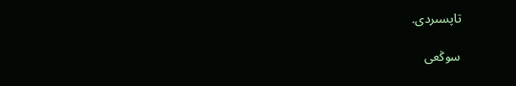تاپسىردى.

سوڭعى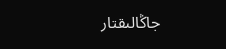جاڭالىقتار